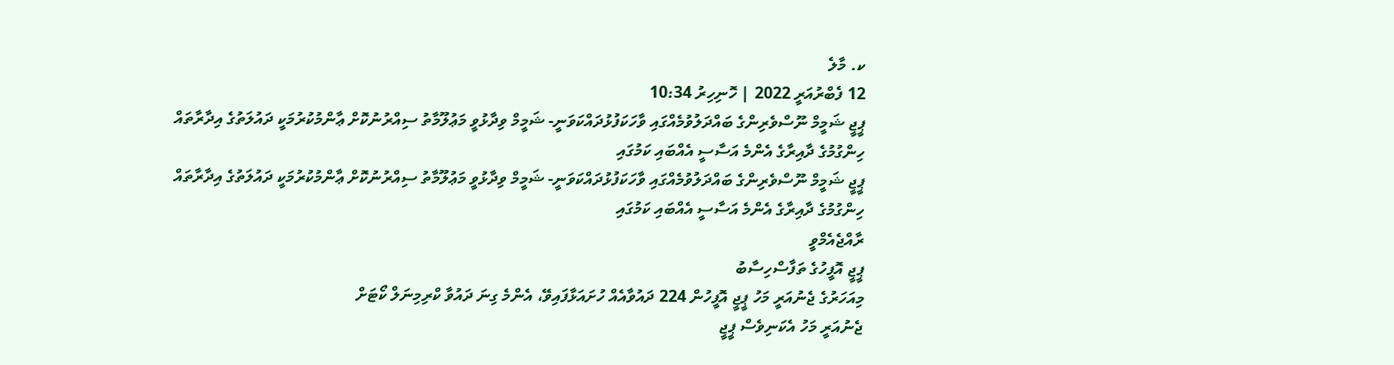ކ. މާލެ
12 ފެބްރުއަރީ 2022 | ހޮނިހިރު 10:34
ޕީޖީ ޝަމީމް ނޫސްވެރިންގެ ބައްދަލުވުމެއްގައި ވާހަކަފުޅުދައްކަވަނީ- ޝަމީމް ވިދާޅުވީ މަޢުލޫމާތު ސިއްރުނުކޮށް ޢާންމުކުރުމަކީ ދައުލަތުގެ އިދާރާތައް ހިންގުމުގެ ދާއިރާގެ އެންމެ އަސާސީ އެއްބައި ކަމުގައި
ޕީޖީ ޝަމީމް ނޫސްވެރިންގެ ބައްދަލުވުމެއްގައި ވާހަކަފުޅުދައްކަވަނީ- ޝަމީމް ވިދާޅުވީ މަޢުލޫމާތު ސިއްރުނުކޮށް ޢާންމުކުރުމަކީ ދައުލަތުގެ އިދާރާތައް ހިންގުމުގެ ދާއިރާގެ އެންމެ އަސާސީ އެއްބައި ކަމުގައި
ރާއްޖެއެމްވީ
ޕީޖީ އޮފީހުގެ ތަފާސްހިސާބު
މިއަހަރުގެ ޖެނުއަރީ މަހު ޕީޖީ އޮފީހުން 224 ދައުވާއެއް ހުށައަޅާފައިވޭ، އެންމެ ގިނަ ދައުވާ ކްރިމިނަލް ކޯޓަށް
ޖެނުއަރީ މަހު އެކަނިވެސް ޕީޖީ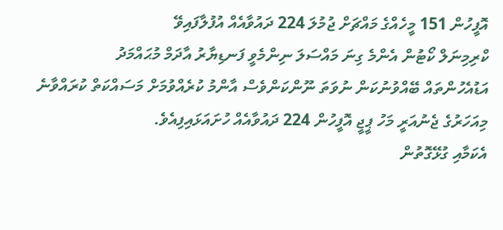އޮފީހުން 151 މީހެއްގެ މައްޗަށް ޖުމުލަ 224 ދައުވާއެއް އުފުލާފައިވޭ
ކްރިމިނަލް ކޯޓުން އެންމެ ގިނަ މައްސަލަ ނިންމެވީ ފަނޑިޔާރު އާދަމް މުޙައްމަދު
އަޑުއެހުންތައް ބޭއްވުނުކަން ނުވަތަ ނޫންކަންވެސް އާންމު ކުރެއްވުމަށް މަސައްކަތް ކުރައްވާނެ
މިއަހަރުގެ ޖެނުއަރީ މަހު ޕީޖީ އޮފީހުން 224 ދައުވާއެއް ހުށައަޅައިފިއެވެ.
އެކަމާއި ގުޅޭގޮތުން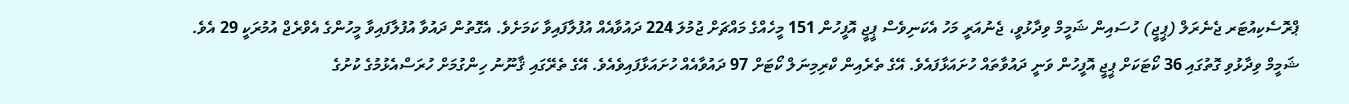ޕްރޮސެކިއުޓަރ ޖެނެރަލް (ޕީޖީ) ހުސައިން ޝަމީމް ވިދާޅުވީ، ޖެނުއަރީ މަހު އެކަނިވެސް ޕީޖީ އޮފީހުން 151 މީހެއްގެ މައްޗަށް ޖުމުލަ 224 ދައުވާއެއް އުފުލާފައިވާ ކަމަށެވެ. އެގޮތުން ދައުވާ އުފުލާފައިވާ މީހުންގެ އެވްރެޖް އުމުރަކީ 29 އެވެ.
ޝަމީމް ވިދާޅުވި ގޮތުގައި 36 ކޯޓަކަށް ޕީޖީ އޮފީހުން ވަނީ ދައުވާތައް ހުށައަޅާފައެވެ. އޭގެ ތެރެއިން ކްރިމިނަލް ކޯޓަށް 97 ދައުވާއެއް ހުށައަޅާފައިވެއެވެ. އޭގެ ތެރޭގައި ޤާނޫނު ހިންގުމަށް ހުރަސްއެޅުމުގެ ކުށުގެ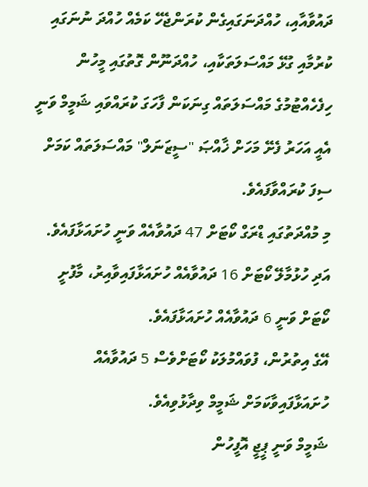ދައުވާއާއި، ހުއްދަނަގައިގެން ކުރަންޖެހޭ ކަމެއް ހުއްދަ ނުނަގައި ކުރުމާއި ގުޅޭ މައްސަލަތަކާއި، ހުއްދަނޫން ގޮތުގައި މީހުން ހިފެހެއްޓުމުގެ މައްސަލަތައް ގިނަކަން ފާހަގަ ކުރައްވައި ޝަމީމް ވަނީ އެއީ އަހަރު ފެށޭ މަހަށް ޚާއްޞަ "ސީޒަނަލް" މައްސަލަތައް ކަމަށް ސިފަ ކުރައްވާފައެވެ.
މި މުއްދަތުގައި ޑްރަގް ކޯޓަށް 47 ދައުވާއެއް ވަނީ ހުށައަޅާފައެވެ. އަދި ހުޅުމާލޭ ކޯޓަށް 16 ދައުވާއެއް ހުށައަޅާފައިވާއިރު، މާފުށީ ކޯޓަށް ވަނީ 6 ދައުވާއެއް ހުށައަޅާފައެވެ.
އޭގެ އިތުރުން، ފުވައްމުލަކު ކޯޓަށްވެސް 5 ދައުވާއެއް ހުށައަޅާފައިވާކަމަށް ޝަމީމް ވިދާޅުވިއެވެ.
ޝަމީމް ވަނީ ޕީޖީ އޮފީހުން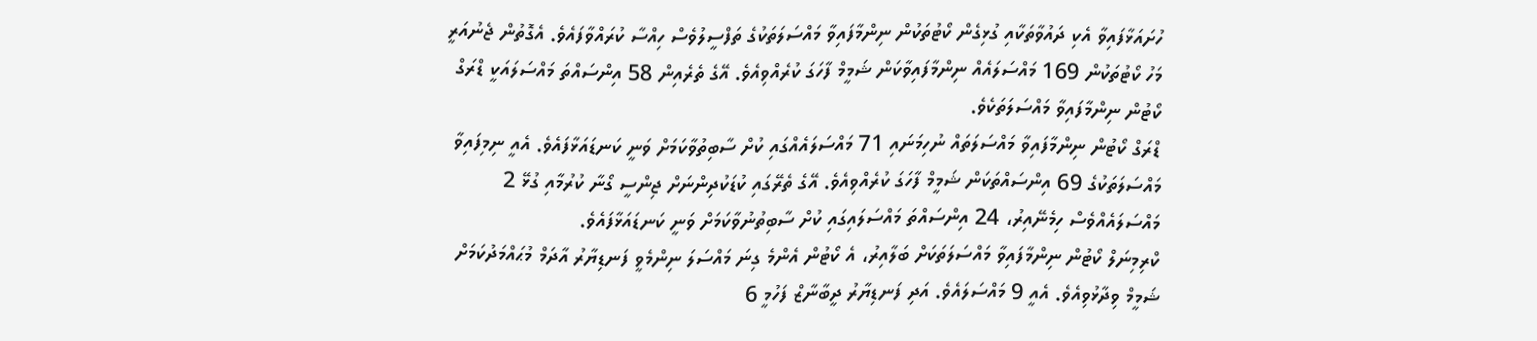ހުށައަޅާފައިވާ އެކި ދައުވާތަކާއި ގުޅިގެން ކޯޓުތަކުން ނިންމާފައިވާ މައްސަލަތަކުގެ ތަފްސީލުވެސް ހިއްސާ ކުރައްވާފައެވެ. އެގޮތުން ޖެނުއަރީ މަހު ކޯޓުތަކުން 169 މައްސަލައެއް ނިންމާފައިވާކަން ޝަމީމް ފާހަގަ ކުރެއްވިއެވެ. އޭގެ ތެރެއިން 58 އިންސައްތަ މައްސަލައަކީ ޑްރަގް ކޯޓުން ނިންމާފައިވާ މައްސަލަތަކެވެ.
ޑްރަގް ކޯޓުން ނިންމާފައިވާ މައްސަލަތައް ނުހިމަނައި 71 މައްސަލައެއްގައި ކުށް ސާބިތުވާކަމަށް ވަނީ ކަނޑައަޅާފައެވެ. އެއީ ނިމިފައިވާ މައްސަލަތަކުގެ 69 އިންސައްތަކަން ޝަމީމް ފާހަގަ ކުރެއްވިއެވެ. އޭގެ ތެރޭގައި ކުޑަކުދިންނަށް ޖިންސީ ގޯނާ ކުރުމާއި ގުޅޭ 2 މައްސަލައެއްވެސް ހިމެނޭއިރު، 24 އިންސައްތަ މައްސަލައިގައި ކުށް ސާބިތުނުވާކަމަށް ވަނީ ކަނޑައަޅާފައެވެ.
ކްރިމިނަލް ކޯޓުން ނިންމާފައިވާ މައްސަލަތަކަށް ބަލާއިރު، އެ ކޯޓުން އެންމެ ގިނަ މައްސަލަ ނިންމެވީ ފަނޑިޔާރު އާދަމް މުޙައްމަދުކަމަށް ޝަމީމް ވިދާޅުވިއެވެ. އެއީ 9 މައްސަލައެވެ. އަދި ފަނޑިޔާރު ދީބާނާޒް ފަހުމީ 6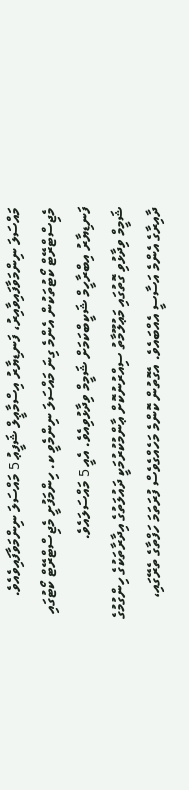މައްސަލަ ނިންމަވާފައިވާއިރު، ފަނޑިޔާރު އިސްމާޢީލް ޝަފީޢު 5 މައްސަލަ ނިންމަވާފައިވެއެވެ. މެޖިސްޓްރޭޓް ކޯޓުތަކުން އެންމެ ގިނަ މައްސަލަ ނިންމެވީ ކ. ހިންމަފުށީ މެޖިސްޓްރޭޓް ކޯޓުގައި ފަނޑިޔާރު އިބްރާހީމް ޝަކީބްކަމަށް ޝަމީމް ވިދާޅުވިއެވެ. އެއީ 5 މައްސަލައެވެ.
ޝަމީމް ވިދާޅުވި ގޮތުގައި މަޢުލޫމާތު ސިއްރުނުކޮށް ޢާންމުކުރުމަކީ ދައުލަތުގެ އިދާރާތަކުގެ ހިންގުމުގެ ދާއިރާގެ އެންމެ އަސާސީ އެއްބައެވެ. އެގޮތުން ކޮންމެ މަހެއްގެވެސް ފުރަތަމަ ހަފްތާގެ ތެރޭގައި،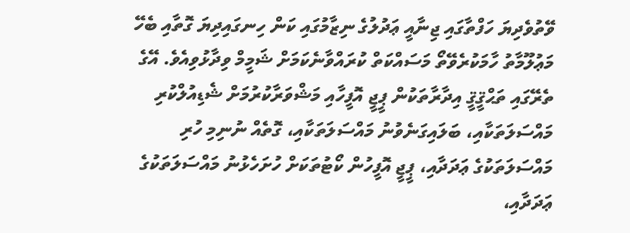ވޭތުވެދިޔަ ހަފްތާގައި ޖިނާއީ ޢަދުލުގެ ނިޒާމުގައި ކަން ހިނގައިދިޔަ ގޮތާއި ބެހޭ މަޢުލޫމާތު ހާމަކުރެވޭތޯ މަސައްކަތް ކުރައްވާނެކަމަށް ޝަމީމް ވިދާޅުވިއެވެ. އޭގެ ތެރޭގައި ތަޙްޤީޤީ އިދާރާތަކުން ޕީޖީ އޮފީހާއި މަޝްވަރާކުރުމަށް ޝެޑިއުލްކުރި މައްސަލަތަކާއި، ބަލައިގަނެވުނު މައްސަލަތަކާއި، ގޮތެއް ނުނިމި ހުރި މައްސަލަތަކުގެ ޢަދަދާއި، ޕީޖީ އޮފީހުން ކޯޓުތަކަށް ހުށަހެޅުނު މައްސަލަތަކުގެ ޢަދަދާއި،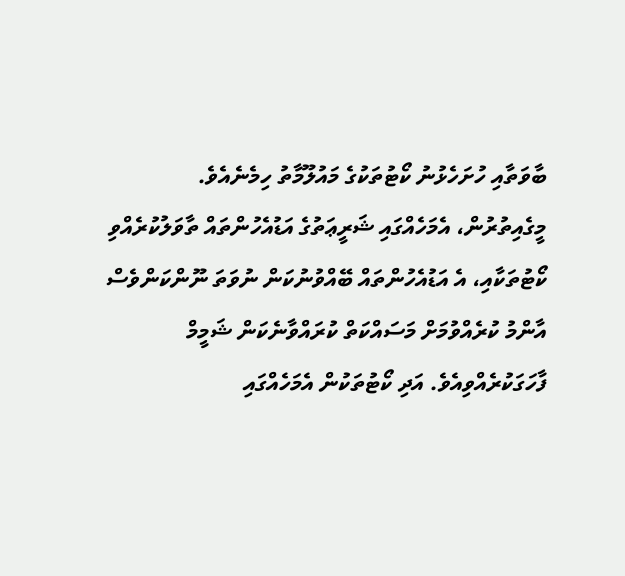ބާވަތާއި ހުށަހެޅުނު ކޯޓުތަކުގެ މައުލޫމާތު ހިމެނެއެވެ.
މީގެއިތުރުން، އެމަހެއްގައި ޝަރީޢަތުގެ އަޑުއެހުންތައް ތާވަލުކުރެއްވި ކޯޓުތަކާއި، އެ އަޑުއެހުންތައް ބޭއްވުނުކަން ނުވަތަ ނޫންކަންވެސް އާންމު ކުރެއްވުމަށް މަސައްކަތް ކުރައްވާނެކަން ޝަމީމް ފާހަގަކުރެއްވިއެވެ. އަދި ކޯޓުތަކުން އެމަހެއްގައި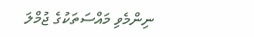ނިންމެވި މައްސަތަކުގެ ޖުމްލަ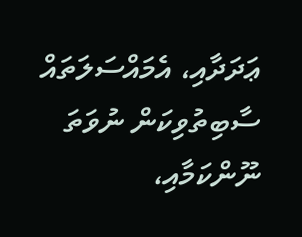ޢަދަދާއި، އެމައްސަލަތައް ސާބިތުވިކަން ނުވަތަ ނޫންކަމާއި،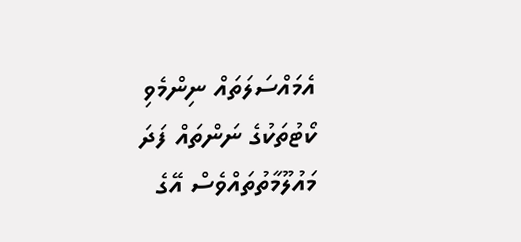އެމައްސަލަތައް ނިންމެވި ކޯޓުތަކުގެ ނަންތައް ފަދަ މައުލޫމާތުތައްވެސް އޭގެ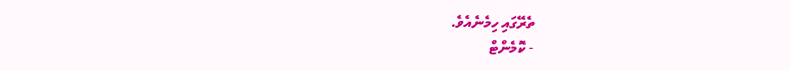ތެރޭގައި ހިމެނެއެވެ.
- ކޮމެންޓް